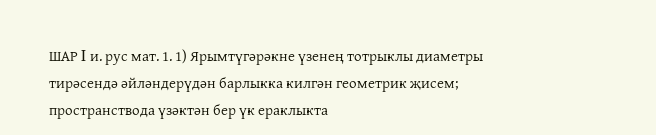ШАР I и. рус мат. 1. 1) Ярымтүгәрәкне үзенең тотрыклы диаметры тирәсендә әйләндерүдән барлыкка килгән геометрик җисем; пространствода үзәктән бер үк ераклыкта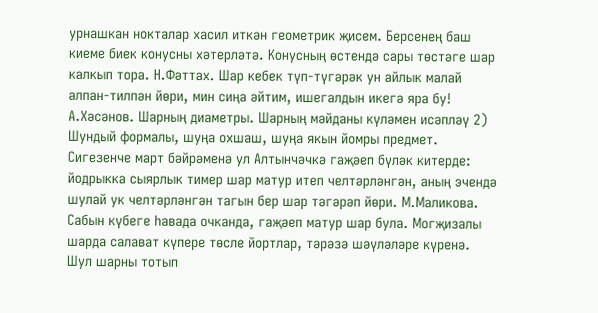урнашкан нокталар хасил иткән геометрик җисем. Берсенең баш киеме биек конусны хәтерләтә. Конусның өстендә сары төстәге шар калкып тора. Н.Фәттах. Шар кебек түп-түгәрәк ун айлык малай алпан-тилпән йөри, мин сиңа әйтим, ишегалдын икегә яра бу! А.Хәсәнов. Шарның диаметры. Шарның мәйданы күләмен исәпләү 2) Шундый формалы, шуңа охшаш, шуңа якын йомры предмет. Сигезенче март бәйрәменә ул Алтынчәчкә гаҗәеп бүләк китерде: йодрыкка сыярлык тимер шар матур итеп челтәрләнгән, аның эчендә шулай ук челтәрләнгән тагын бер шар тәгәрәп йөри. М.Маликова. Сабын күбеге һавада очканда, гаҗәеп матур шар була. Могҗизалы шарда салават күпере төсле йортлар, тәрәзә шәүләләре күренә. Шул шарны тотып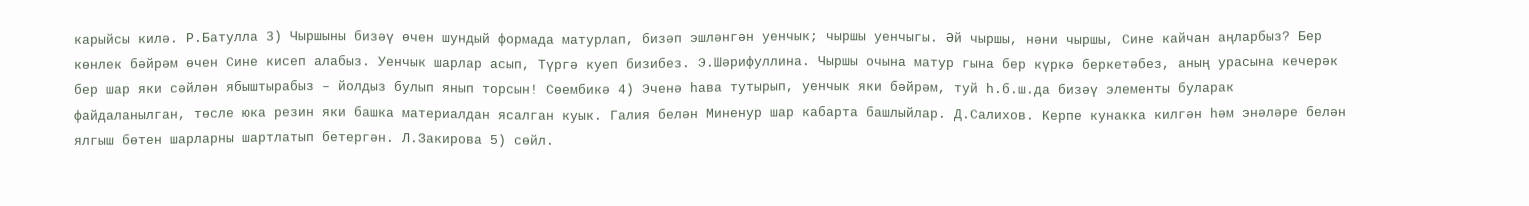карыйсы килә. Р.Батулла 3) Чыршыны бизәү өчен шундый формада матурлап, бизәп эшләнгән уенчык; чыршы уенчыгы. Әй чыршы, нәни чыршы, Сине кайчан аңларбыз? Бер көнлек бәйрәм өчен Сине кисеп алабыз. Уенчык шарлар асып, Түргә куеп бизибез. Э.Шәрифуллина. Чыршы очына матур гына бер күркә беркетәбез, аның урасына кечерәк бер шар яки сәйлән ябыштырабыз – йолдыз булып янып торсын! Сөембикә 4) Эченә һава тутырып, уенчык яки бәйрәм, туй һ.б.ш.да бизәү элементы буларак файдаланылган, төсле юка резин яки башка материалдан ясалган куык. Галия белән Миненур шар кабарта башлыйлар. Д.Салихов. Керпе кунакка килгән һәм энәләре белән ялгыш бөтен шарларны шартлатып бетергән. Л.Закирова 5) сөйл.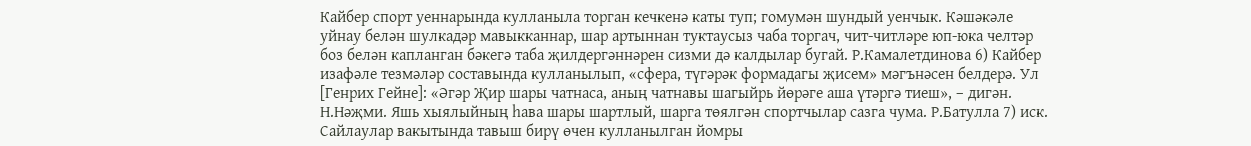Кайбер спорт уеннарында кулланыла торган кечкенә каты туп; гомумән шундый уенчык. Кәшәкәле уйнау белән шулкадәр мавыкканнар, шар артыннан туктаусыз чаба торгач, чит-читләре юп-юка челтәр боз белән капланган бәкегә таба җилдергәннәрен сизми дә калдылар бугай. Р.Камалетдинова 6) Кайбер изафәле тезмәләр составында кулланылып, «сфера, түгәрәк формадагы җисем» мәгънәсен белдерә. Ул [Генрих Гейне]: «Әгәр Җир шары чатнаса, аның чатнавы шагыйрь йөрәге аша үтәргә тиеш», – дигән. Н.Нәҗми. Яшь хыялыйның һава шары шартлый, шарга төялгән спортчылар сазга чума. Р.Батулла 7) иск. Сайлаулар вакытында тавыш бирү өчен кулланылган йомры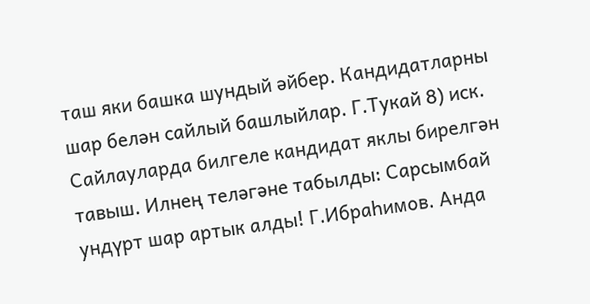таш яки башка шундый әйбер. Кандидатларны шар белән сайлый башлыйлар. Г.Тукай 8) иск. Сайлауларда билгеле кандидат яклы бирелгән тавыш. Илнең теләгәне табылды: Сарсымбай ундүрт шар артык алды! Г.Ибраһимов. Анда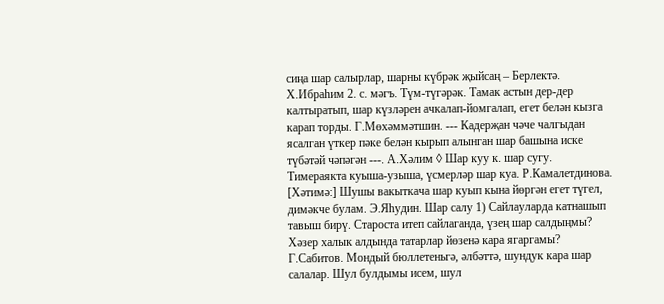сиңа шар салырлар, шарны күбрәк җыйсаң – Берлектә. Х.Ибраһим 2. с. мәгъ. Түм-түгәрәк. Тамак астын дер-дер калтыратып, шар күзләрен ачкалап-йомгалап, егет белән кызга карап торды. Г.Мөхәммәтшин. --- Кадерҗан чәче чалгыдан ясалган үткер пәке белән кырып алынган шар башына иске түбәтәй чәпәгән ---. А.Хәлим ◊ Шар куу к. шар сугу. Тимераякта куыша-узыша, үсмерләр шар куа. Р.Камалетдинова. [Хәтимә:] Шушы вакыткача шар куып кына йөргән егет түгел, димәкче булам. Э.Яһудин. Шар салу 1) Сайлауларда катнашып тавыш бирү. Староста итеп сайлаганда, үзең шар салдыңмы? Хәзер халык алдында татарлар йөзенә кара ягаргамы? Г.Сабитов. Мондый бюллетеньгә, әлбәттә, шундук кара шар салалар. Шул булдымы исем, шул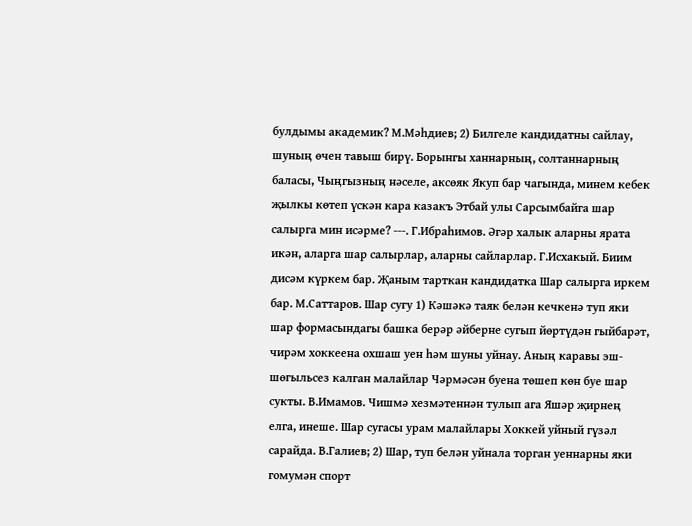булдымы академик? М.Мәһдиев; 2) Билгеле кандидатны сайлау, шуның өчен тавыш бирү. Борынгы ханнарның, солтаннарның баласы, Чыңгызның нәселе, аксөяк Якуп бар чагында, минем кебек җылкы көтеп үскән кара казакъ Этбай улы Сарсымбайга шар салырга мин исәрме? ---. Г.Ибраһимов. Әгәр халык аларны ярата икән, аларга шар салырлар, аларны сайларлар. Г.Исхакый. Биим дисәм күркем бар. Җаным тарткан кандидатка Шар салырга иркем бар. М.Саттаров. Шар сугу 1) Кәшәкә таяк белән кечкенә туп яки шар формасындагы башка берәр әйберне сугып йөртүдән гыйбарәт, чирәм хоккеена охшаш уен һәм шуны уйнау. Аның каравы эш-шөгыльсез калган малайлар Чәрмәсән буена төшеп көн буе шар сукты. В.Имамов. Чишмә хезмәтеннән тулып ага Яшәр җирнең елга, инеше. Шар сугасы урам малайлары Хоккей уйный гүзәл сарайда. В.Галиев; 2) Шар, туп белән уйнала торган уеннарны яки гомумән спорт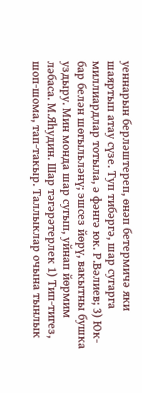уеннарын берләштереп, өнәп бетермичә яки шаяртып атау сүзе. Туп тибәргә, шар сугарга миллиардлар тотыла, ә фәнгә юк. Р.Вәлиев; 3) Юк-бар белән шөгыльләнү; эшсез йөрү, вакытны бушка уздыру. Мин монда шар сугып, уйнап йөрмим ләбаса. М.Яһудин. Шар тәгәрәтерлек 1) Тип-тигез, шоп-шома, тап-такыр. Таллыклар очына тынлык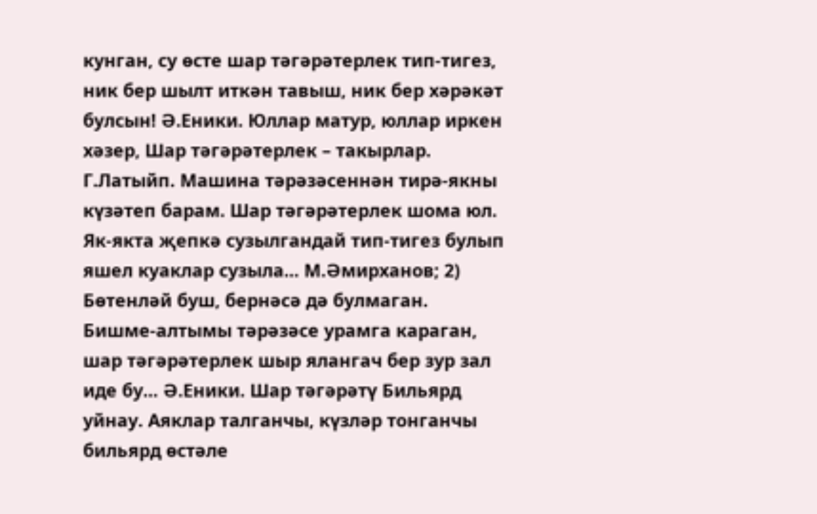кунган, су өсте шар тәгәрәтерлек тип-тигез, ник бер шылт иткән тавыш, ник бер хәрәкәт булсын! Ә.Еники. Юллар матур, юллар иркен хәзер, Шар тәгәрәтерлек – такырлар. Г.Латыйп. Машина тәрәзәсеннән тирә-якны күзәтеп барам. Шар тәгәрәтерлек шома юл. Як-якта җепкә сузылгандай тип-тигез булып яшел куаклар сузыла... М.Әмирханов; 2) Бөтенләй буш, бернәсә дә булмаган. Бишме-алтымы тәрәзәсе урамга караган, шар тәгәрәтерлек шыр ялангач бер зур зал иде бу... Ә.Еники. Шар тәгәрәтү Бильярд уйнау. Аяклар талганчы, күзләр тонганчы бильярд өстәле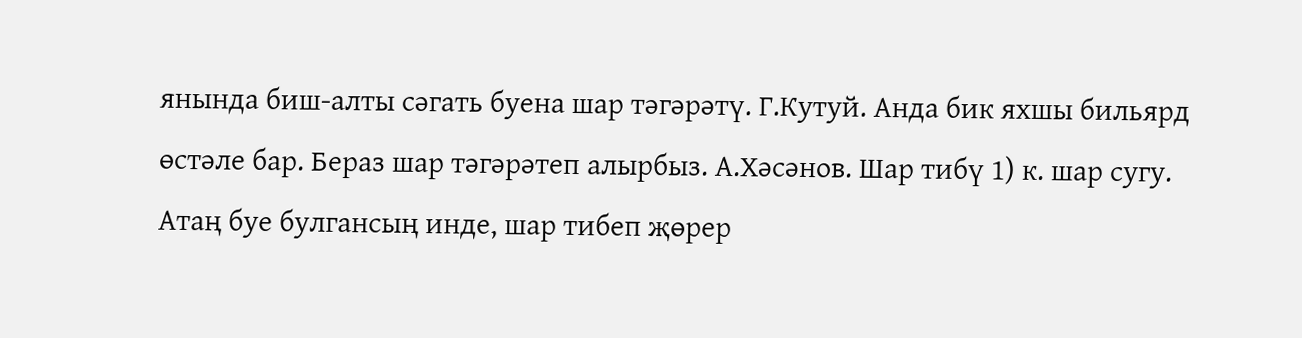янында биш-алты сәгать буена шар тәгәрәтү. Г.Кутуй. Анда бик яхшы бильярд өстәле бар. Бераз шар тәгәрәтеп алырбыз. А.Хәсәнов. Шар тибү 1) к. шар сугу. Атаң буе булгансың инде, шар тибеп җөрер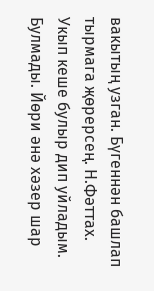вакытың узган. Бүгеннән башлап тырмага җөрерсең. Н.Фәттах. Укып кеше булыр дип уйладым. Булмады. Йөри әнә хәзер шар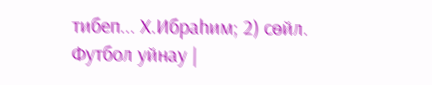тибеп... Х.Ибраһим; 2) сөйл. Футбол уйнау |